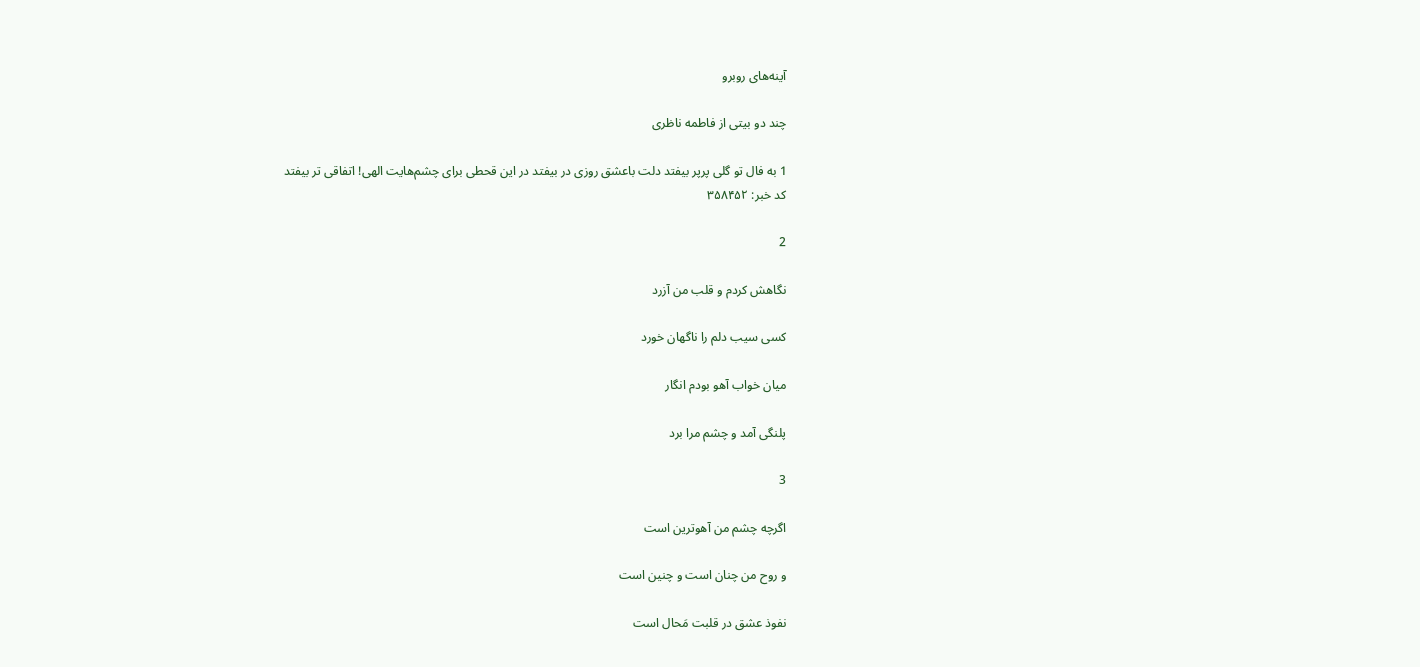آینه‌های روبرو

چند دو بیتی از فاطمه ناظری

1 به فال تو گلی پرپر بیفتد دلت باعشق روزی در بیفتد در این قحطی برای چشم‌هایت الهی! اتفاقی ‌تر بیفتد
کد خبر: ۳۵۸۴۵۲

2

نگاهش کردم و قلب من آزرد

کسی سیب دلم را ناگهان خورد

میان خواب آهو بودم انگار

پلنگی آمد و چشم مرا برد

3

اگرچه چشم من آهوترین است

و روح من چنان است و چنین است

نفوذ عشق در قلبت مَحال است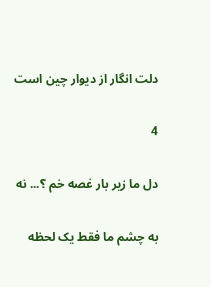دلت انگار از دیوار چین است

4

دل ما زیر بار غصه خم ؟... نه

به چشم ما فقط یک لحظه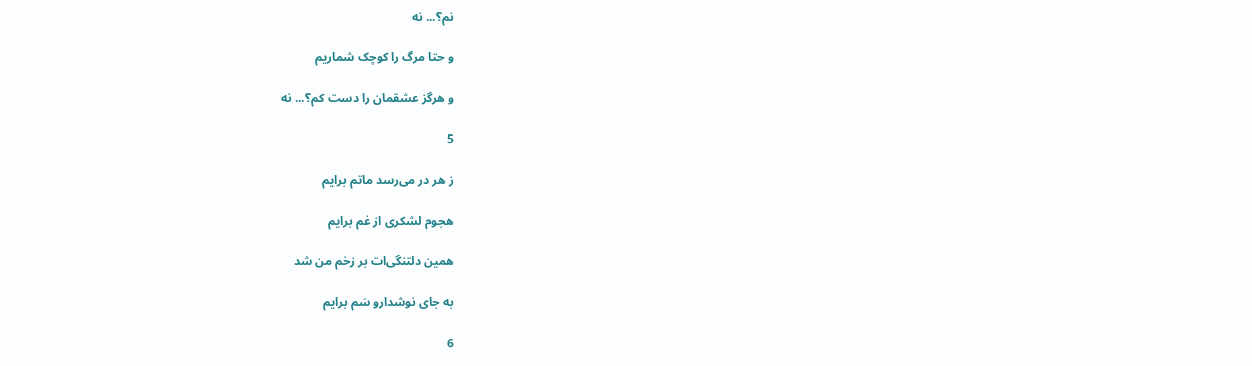نم؟... نه

و حتا مرگ را کوچک شماریم

و هرگز عشقمان را دست کم؟... نه

5

ز هر در می‌رسد ماتم برایم

هجوم لشکری از غم برایم

همین دلتنگی‌ات بر زخم من شد

به جای نوشدارو سَم برایم

6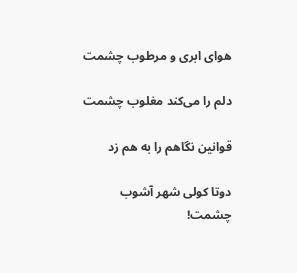هوای ابری و مرطوب چشمت

دلم را می‌کند مغلوب چشمت

قوانین نگاهم را به هم زد

دوتا کولی شهر آشوب چشمت!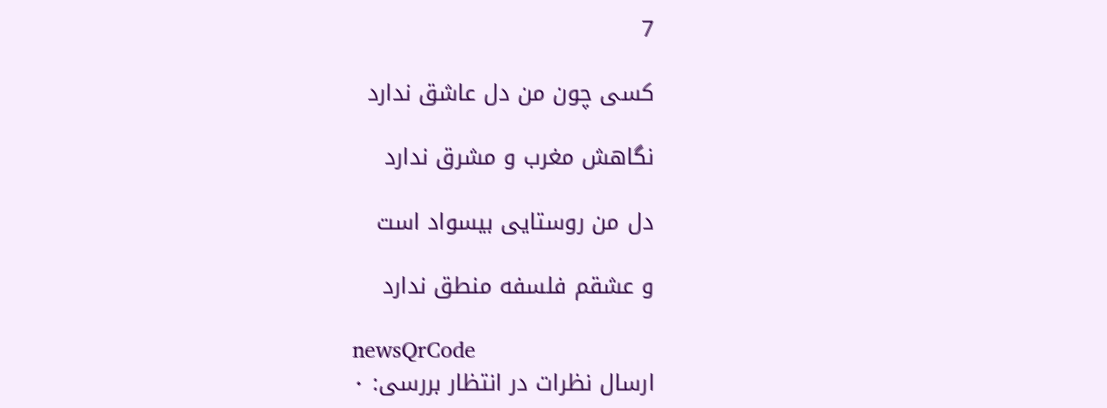7

کسی چون من دل عاشق ندارد

نگاهش مغرب و مشرق ندارد

دل من روستایی بیسواد است

و عشقم فلسفه منطق ندارد

newsQrCode
ارسال نظرات در انتظار بررسی: ۰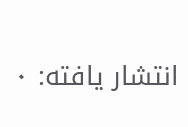انتشار یافته: ۰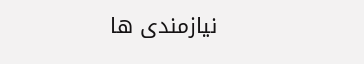نیازمندی ها